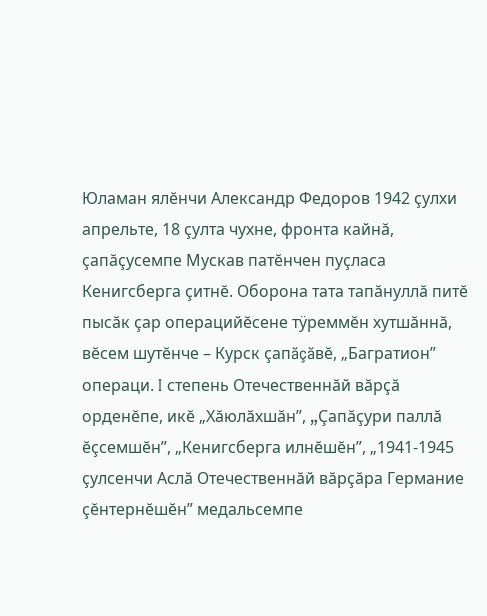Юламан ялĕнчи Александр Федоров 1942 çулхи апрельте, 18 çулта чухне, фронта кайнă, çапăçусемпе Мускав патĕнчен пуçласа Кенигсберга çитнĕ. Оборона тата тапăнуллă питĕ пысăк çар операцийĕсене тÿреммĕн хутшăннă, вĕсем шутĕнче – Курск çапăçăвĕ, „Багратион” операци. I степень Отечественнăй вăрçă орденĕпе, икĕ „Хăюлăхшăн”, „Çапăçури паллă ĕçсемшĕн”, „Кенигсберга илнĕшĕн”, „1941-1945 çулсенчи Аслă Отечественнăй вăрçăра Германие çĕнтернĕшĕн” медальсемпе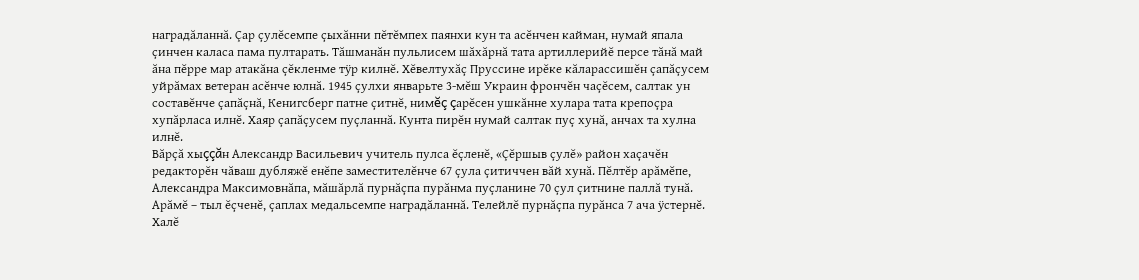наградăланнă. Çар çулĕсемпе çыхăнни пĕтĕмпех паянхи кун та асĕнчен кайман, нумай япала çинчен каласа пама пултарать. Тăшманăн пульлисем шăхăрнă тата артиллерийĕ персе тăнă май ăна пĕрре мар атакăна çĕкленме тÿр килнĕ. Хĕвелтухăç Пруссине ирĕке кăларассишĕн çапăçусем уйрăмах ветеран асĕнче юлнă. 1945 çулхи январьте 3-мĕш Украин фрончĕн чаçĕсем, салтак ун составĕнче çапăçнă, Кенигсберг патне çитнĕ, нимĕç çарĕсен ушкăнне хулара тата крепоçра хупăрласа илнĕ. Хаяр çапăçусем пуçланнă. Кунта пирĕн нумай салтак пуç хунă, анчах та хулна илнĕ.
Вăрçă хыççăн Александр Васильевич учитель пулса ĕçленĕ, «Çĕршыв çулĕ» район хаçачĕн редакторĕн чăваш дубляжĕ енĕпе заместителĕнче 67 çула çитиччен вăй хунă. Пĕлтĕр арăмĕпе, Александра Максимовнăпа, мăшăрлă пурнăçпа пурăнма пуçланине 70 çул çитнине паллă тунă. Арăмĕ – тыл ĕçченĕ, çаплах медальсемпе наградăланнă. Телейлĕ пурнăçпа пурăнса 7 ача ÿстернĕ. Халĕ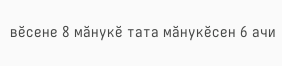вĕсене 8 мăнукĕ тата мăнукĕсен 6 ачи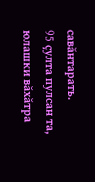савăнтарать.
95 çулта пулсан та, юлашки вăхăтра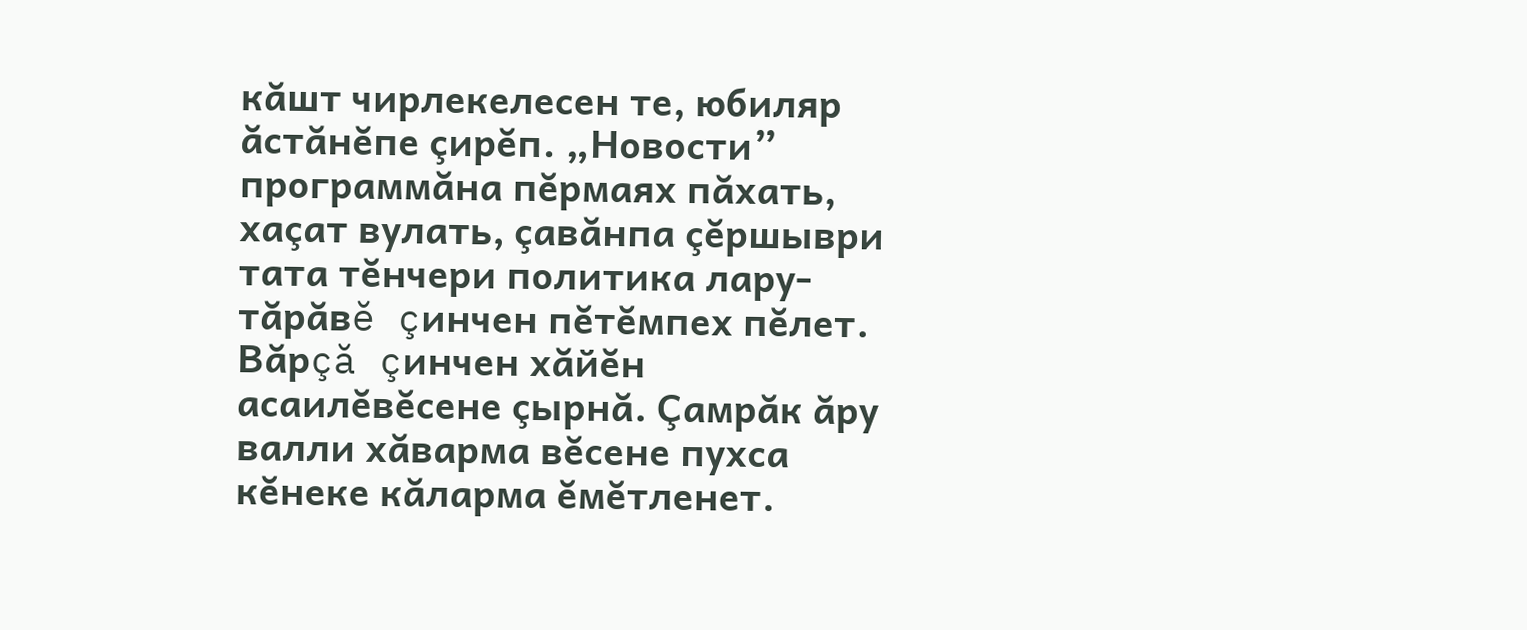кăшт чирлекелесен те, юбиляр ăстăнĕпе çирĕп. „Новости” программăна пĕрмаях пăхать, хаçат вулать, çавăнпа çĕршыври тата тĕнчери политика лару-тăрăвĕ çинчен пĕтĕмпех пĕлет. Вăрçă çинчен хăйĕн асаилĕвĕсене çырнă. Çамрăк ăру валли хăварма вĕсене пухса кĕнеке кăларма ĕмĕтленет.